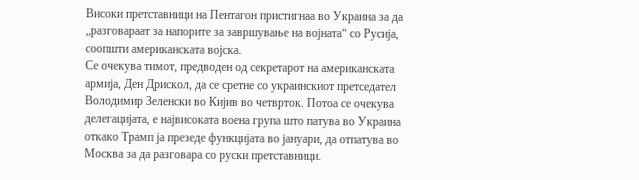Високи претставници на Пентагон пристигнаа во Украина за да „разговараат за напорите за завршување на војната“ со Русија, соопшти американската војска.
Се очекува тимот, предводен од секретарот на американската армија, Ден Дрискол, да се сретне со украинскиот претседател Володимир Зеленски во Кијив во четврток. Потоа се очекува делегацијата, е највисоката воена група што патува во Украина откако Трамп ја презеде функцијата во јануари, да отпатува во Москва за да разговара со руски претставници.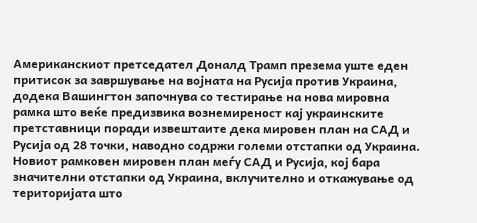Американскиот претседател Доналд Трамп презема уште еден притисок за завршување на војната на Русија против Украина, додека Вашингтон започнува со тестирање на нова мировна рамка што веќе предизвика вознемиреност кај украинските претставници поради извештаите дека мировен план на САД и Русија од 28 точки, наводно содржи големи отстапки од Украина.
Новиот рамковен мировен план меѓу САД и Русија, кој бара значителни отстапки од Украина, вклучително и откажување од територијата што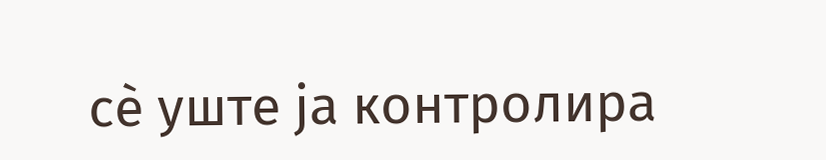сè уште ја контролира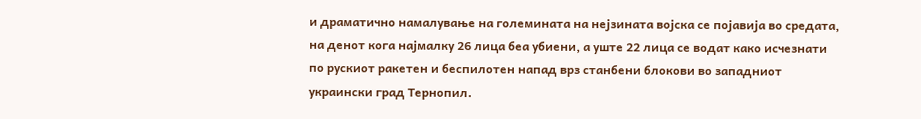и драматично намалување на големината на нејзината војска се појавија во средата, на денот кога најмалку 26 лица беа убиени, а уште 22 лица се водат како исчезнати по рускиот ракетен и беспилотен напад врз станбени блокови во западниот украински град Тернопил.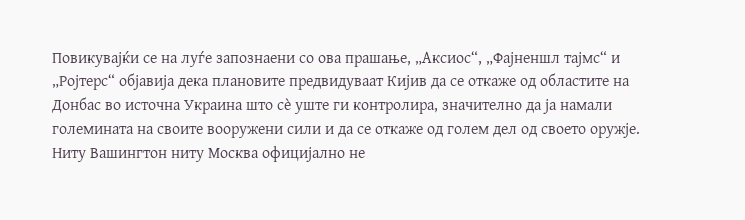Повикувајќи се на луѓе запознаени со ова прашање, „Аксиос“, „Фајненшл тајмс“ и „Ројтерс“ објавија дека плановите предвидуваат Киjив да се откаже од областите на Донбас во источна Украина што сè уште ги контролира, значително да ја намали големината на своите вооружени сили и да се откаже од голем дел од своето оружје.
Ниту Вашингтон ниту Москва официјално не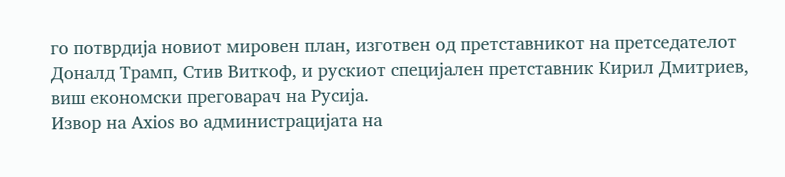го потврдија новиот мировен план, изготвен од претставникот на претседателот Доналд Трамп, Стив Виткоф, и рускиот специјален претставник Кирил Дмитриев, виш економски преговарач на Русија.
Извор на Axios во администрацијата на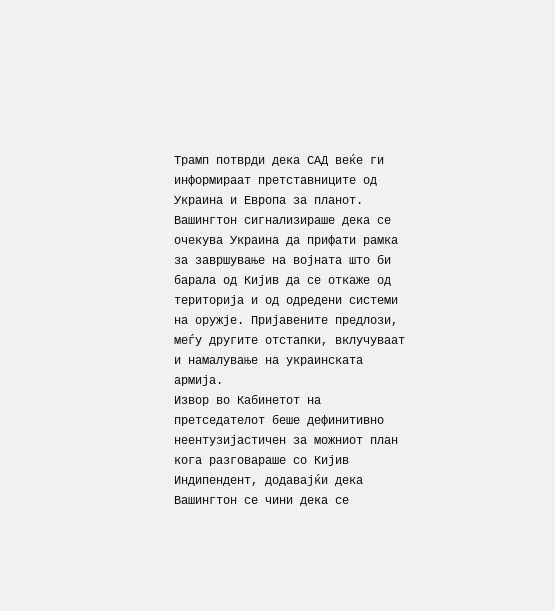Трамп потврди дека САД веќе ги информираат претставниците од Украина и Европа за планот.
Вашингтон сигнализираше дека се очекува Украина да прифати рамка за завршување на војната што би барала од Кијив да се откаже од територија и од одредени системи на оружје. Пријавените предлози, меѓу другите отстапки, вклучуваат и намалување на украинската армија.
Извор во Кабинетот на претседателот беше дефинитивно неентузијастичен за можниот план кога разговараше со Кијив Индипендент, додавајќи дека Вашингтон се чини дека се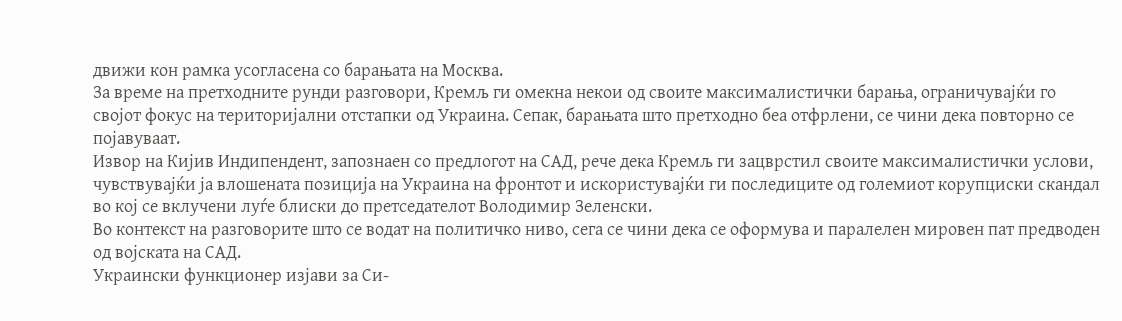движи кон рамка усогласена со барањата на Москва.
За време на претходните рунди разговори, Кремљ ги омекна некои од своите максималистички барања, ограничувајќи го својот фокус на територијални отстапки од Украина. Сепак, барањата што претходно беа отфрлени, се чини дека повторно се појавуваат.
Извор на Кијив Индипендент, запознаен со предлогот на САД, рече дека Кремљ ги зацврстил своите максималистички услови, чувствувајќи ја влошената позиција на Украина на фронтот и искористувајќи ги последиците од големиот корупциски скандал во кој се вклучени луѓе блиски до претседателот Володимир Зеленски.
Во контекст на разговорите што се водат на политичко ниво, сега се чини дека се оформува и паралелен мировен пат предводен од војската на САД.
Украински функционер изјави за Си-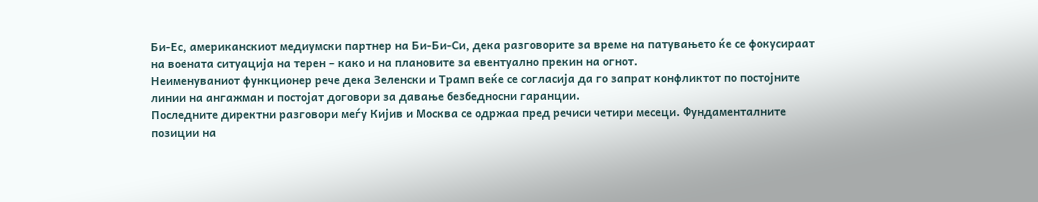Би-Ес, американскиот медиумски партнер на Би-Би-Си, дека разговорите за време на патувањето ќе се фокусираат на воената ситуација на терен – како и на плановите за евентуално прекин на огнот.
Неименуваниот функционер рече дека Зеленски и Трамп веќе се согласија да го запрат конфликтот по постојните линии на ангажман и постојат договори за давање безбедносни гаранции.
Последните директни разговори меѓу Кијив и Москва се одржаа пред речиси четири месеци. Фундаменталните позиции на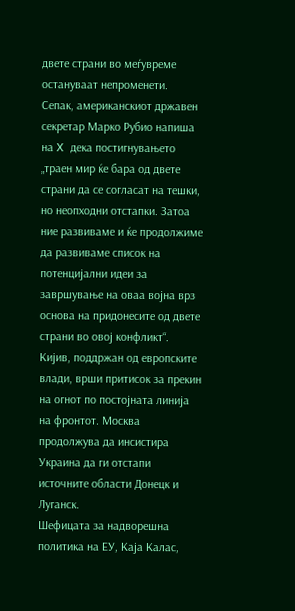двете страни во меѓувреме остануваат непроменети.
Сепак, американскиот државен секретар Марко Рубио напиша на X дека постигнувањето „траен мир ќе бара од двете страни да се согласат на тешки, но неопходни отстапки. Затоа ние развиваме и ќе продолжиме да развиваме список на потенцијални идеи за завршување на оваа војна врз основа на придонесите од двете страни во овој конфликт“.
Кијив, поддржан од европските влади, врши притисок за прекин на огнот по постојната линија на фронтот. Москва продолжува да инсистира Украина да ги отстапи источните области Донецк и Луганск.
Шефицата за надворешна политика на ЕУ, Каја Калас,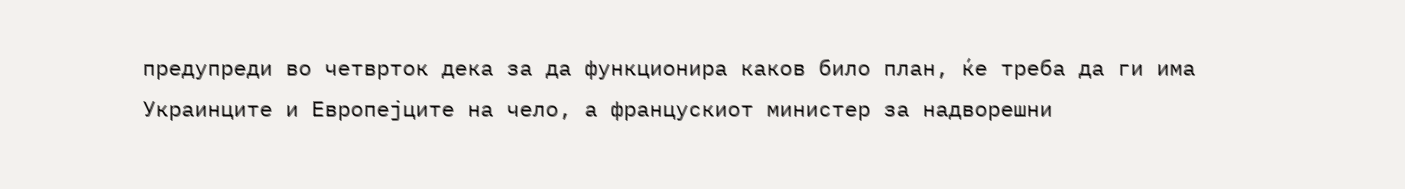предупреди во четврток дека за да функционира каков било план, ќе треба да ги има Украинците и Европејците на чело, а францускиот министер за надворешни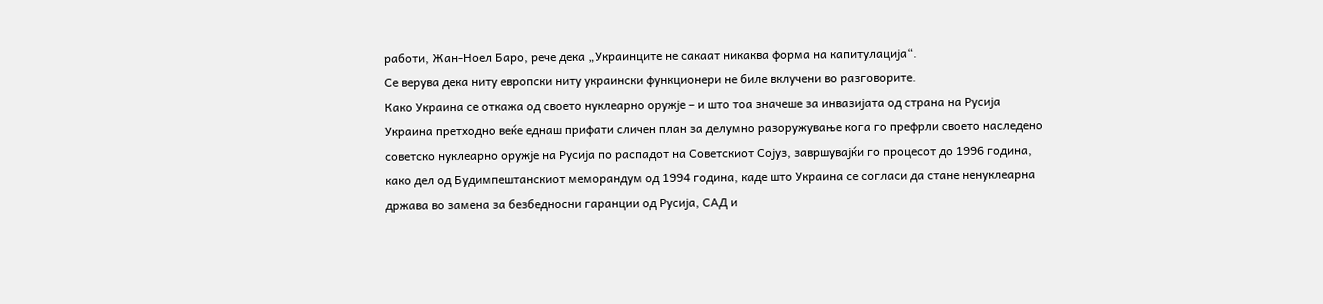работи, Жан-Ноел Баро, рече дека „Украинците не сакаат никаква форма на капитулација“.
Се верува дека ниту европски ниту украински функционери не биле вклучени во разговорите.
Како Украина се откажа од своето нуклеарно оружје – и што тоа значеше за инвазијата од страна на Русија
Украина претходно веќе еднаш прифати сличен план за делумно разоружување кога го префрли своето наследено советско нуклеарно оружје на Русија по распадот на Советскиот Сојуз, завршувајќи го процесот до 1996 година, како дел од Будимпештанскиот меморандум од 1994 година, каде што Украина се согласи да стане ненуклеарна држава во замена за безбедносни гаранции од Русија, САД и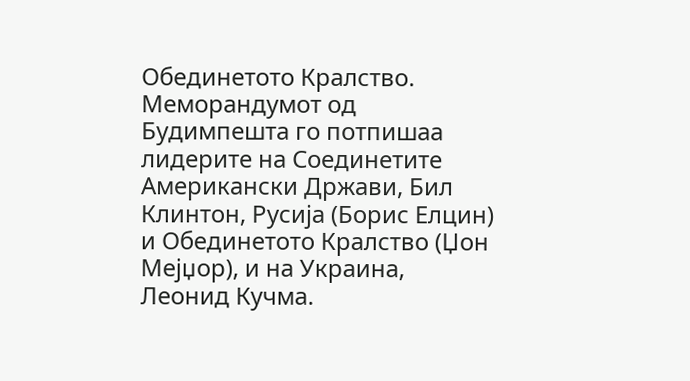Обединетото Кралство.
Меморандумот од Будимпешта го потпишаа лидерите на Соединетите Американски Држави, Бил Клинтон, Русија (Борис Елцин) и Обединетото Кралство (Џон Мејџор), и на Украина, Леонид Кучма.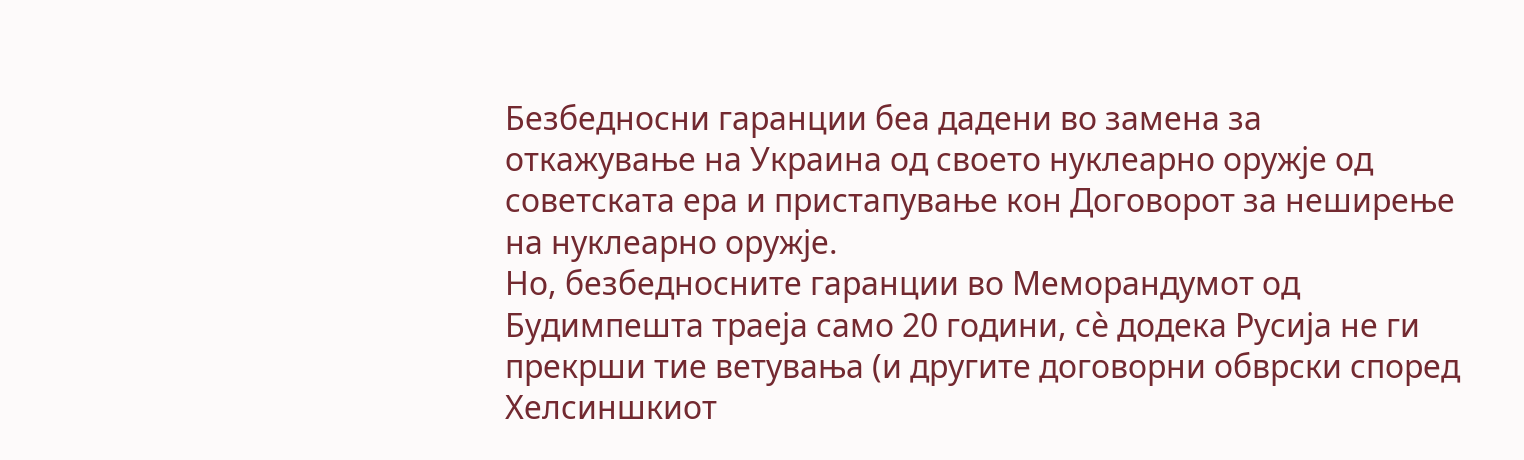Безбедносни гаранции беа дадени во замена за откажување на Украина од своето нуклеарно оружје од советската ера и пристапување кон Договорот за неширење на нуклеарно оружје.
Но, безбедносните гаранции во Меморандумот од Будимпешта траеја само 20 години, сè додека Русија не ги прекрши тие ветувања (и другите договорни обврски според Хелсиншкиот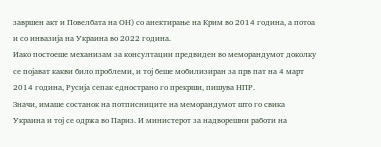завршен акт и Повелбата на ОН) со анектирање на Крим во 2014 година, а потоа и со инвазија на Украина во 2022 година.
Иако постоеше механизам за консултации предвиден во меморандумот доколку се појават какви било проблеми, и тој беше мобилизиран за прв пат на 4 март 2014 година, Русија сепак еднострано го прекрши, пишува НПР.
Значи, имаше состанок на потписниците на меморандумот што го свика Украина и тој се одржа во Париз. И министерот за надворешни работи на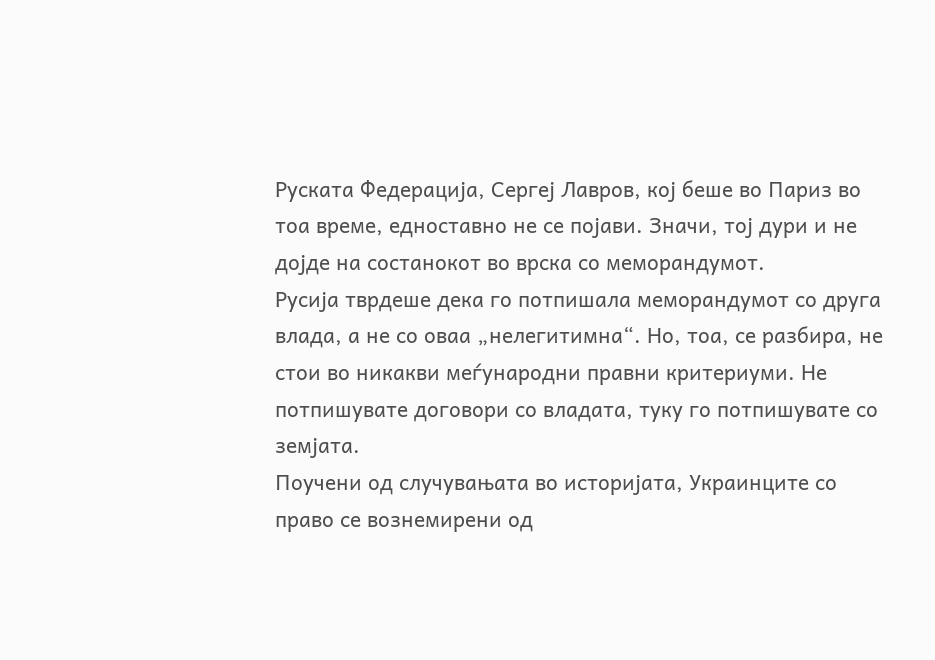Руската Федерација, Сергеј Лавров, кој беше во Париз во тоа време, едноставно не се појави. Значи, тој дури и не дојде на состанокот во врска со меморандумот.
Русија тврдеше дека го потпишала меморандумот со друга влада, а не со оваа „нелегитимна“. Но, тоа, се разбира, не стои во никакви меѓународни правни критериуми. Не потпишувате договори со владата, туку го потпишувате со земјата.
Поучени од случувањата во историјата, Украинците со право се вознемирени од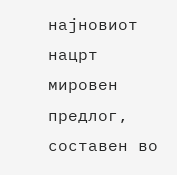најновиот нацрт мировен предлог, составен во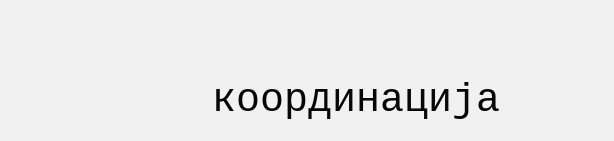координација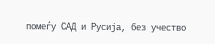помеѓу САД и Русија, без учество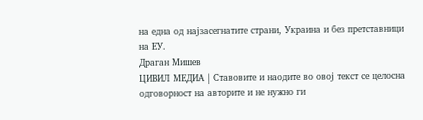на една од најзасегнатите страни, Украина и без претставници на ЕУ.
Драган Мишев
ЦИВИЛ МЕДИА | Ставовите и наодите во овој текст се целосна одговорност на авторите и не нужно ги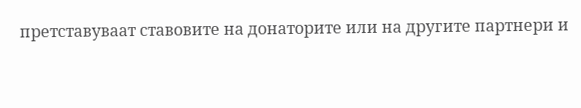претставуваат ставовите на донаторите или на другите партнери и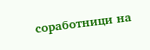соработници на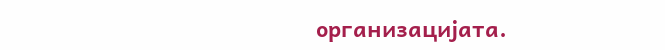организацијата.